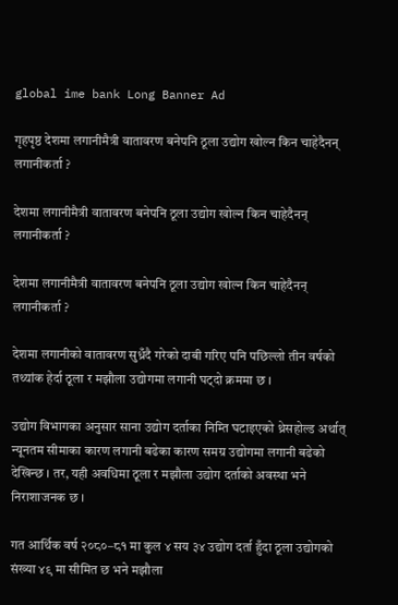global ime bank Long Banner Ad

गृहपृष्ठ देशमा लगानीमैत्री वातावरण बनेपनि ठूला उद्योग खोल्न किन चाहेदैनन् लगानीकर्ता ?

देशमा लगानीमैत्री वातावरण बनेपनि ठूला उद्योग खोल्न किन चाहेदैनन् लगानीकर्ता ?

देशमा लगानीमैत्री वातावरण बनेपनि ठूला उद्योग खोल्न किन चाहेदैनन् लगानीकर्ता ?

देशमा लगानीको वातावरण सुध्रँदै गरेको दाबी गरिए पनि पछिल्लो तीन वर्षको तथ्यांक हेर्दा ठूला र मझौला उद्योगमा लगानी घट्दो क्रममा छ ।

उद्योग विभागका अनुसार साना उद्योग दर्ताका निम्ति घटाइएको थ्रेसहोल्ड अर्थात् न्यूनतम सीमाका कारण लगानी बढेका कारण समग्र उद्योगमा लगानी बढेको देखिन्छ । तर, यही अवधिमा ठूला र मझौला उद्योग दर्ताको अवस्था भने निराशाजनक छ ।

गत आर्थिक वर्ष २०८०–८१ मा कुल ४ सय ३४ उद्योग दर्ता हुँदा ठूला उद्योगको संख्या ४९ मा सीमित छ भने मझौला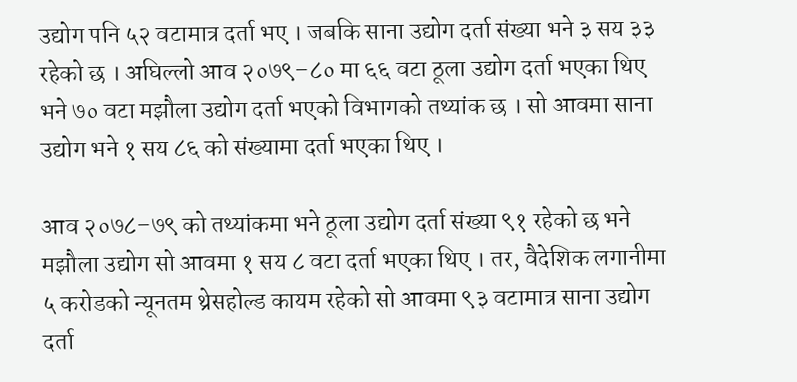उद्योग पनि ५२ वटामात्र दर्ता भए । जबकि साना उद्योग दर्ता संख्या भने ३ सय ३३ रहेको छ । अघिल्लो आव २०७९–८० मा ६६ वटा ठूला उद्योग दर्ता भएका थिए भने ७० वटा मझौला उद्योग दर्ता भएको विभागको तथ्यांक छ । सो आवमा साना उद्योग भने १ सय ८६ को संख्यामा दर्ता भएका थिए ।

आव २०७८–७९ को तथ्यांकमा भने ठूला उद्योग दर्ता संख्या ९१ रहेको छ भने मझौला उद्योग सो आवमा १ सय ८ वटा दर्ता भएका थिए । तर, वैदेशिक लगानीमा ५ करोडको न्यूनतम थ्रेसहोल्ड कायम रहेको सो आवमा ९३ वटामात्र साना उद्योग दर्ता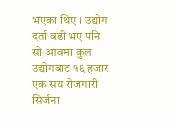भएका थिए । उद्योग दर्ता बढी भए पनि सो आवमा कुल उद्योगबाट १६ हजार एक सय रोजगारी सिर्जना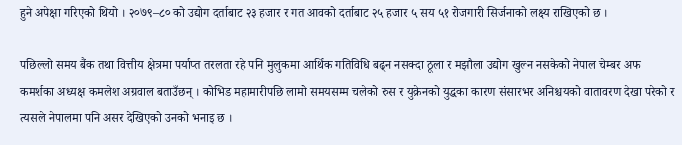हुने अपेक्षा गरिएको थियो । २०७९–८० को उद्योग दर्ताबाट २३ हजार र गत आवको दर्ताबाट २५ हजार ५ सय ५१ रोजगारी सिर्जनाको लक्ष्य राखिएको छ ।

पछिल्लो समय बैंक तथा वित्तीय क्षेत्रमा पर्याप्त तरलता रहे पनि मुलुकमा आर्थिक गतिविधि बढ्न नसक्दा ठूला र मझौला उद्योग खुल्न नसकेको नेपाल चेम्बर अफ कमर्शका अध्यक्ष कमलेश अग्रवाल बताउँछन् । कोभिड महामारीपछि लामो समयसम्म चलेको रुस र युक्रेनको युद्धका कारण संसारभर अनिश्चयको वातावरण देखा परेको र त्यसले नेपालमा पनि असर देखिएको उनको भनाइ छ ।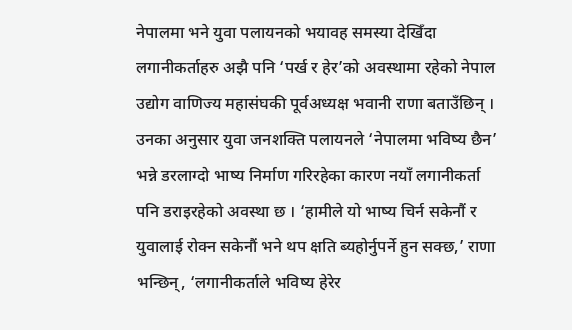नेपालमा भने युवा पलायनको भयावह समस्या देखिँदा लगानीकर्ताहरु अझै पनि ‘पर्ख र हेर’को अवस्थामा रहेको नेपाल उद्योग वाणिज्य महासंघकी पूर्वअध्यक्ष भवानी राणा बताउँछिन् । उनका अनुसार युवा जनशक्ति पलायनले ‘नेपालमा भविष्य छैन’ भन्ने डरलाग्दो भाष्य निर्माण गरिरहेका कारण नयाँ लगानीकर्ता पनि डराइरहेको अवस्था छ । ‘हामीले यो भाष्य चिर्न सकेनौं र युवालाई रोक्न सकेनौं भने थप क्षति ब्यहोर्नुपर्ने हुन सक्छ,’ राणा भन्छिन्, ‘लगानीकर्ताले भविष्य हेरेर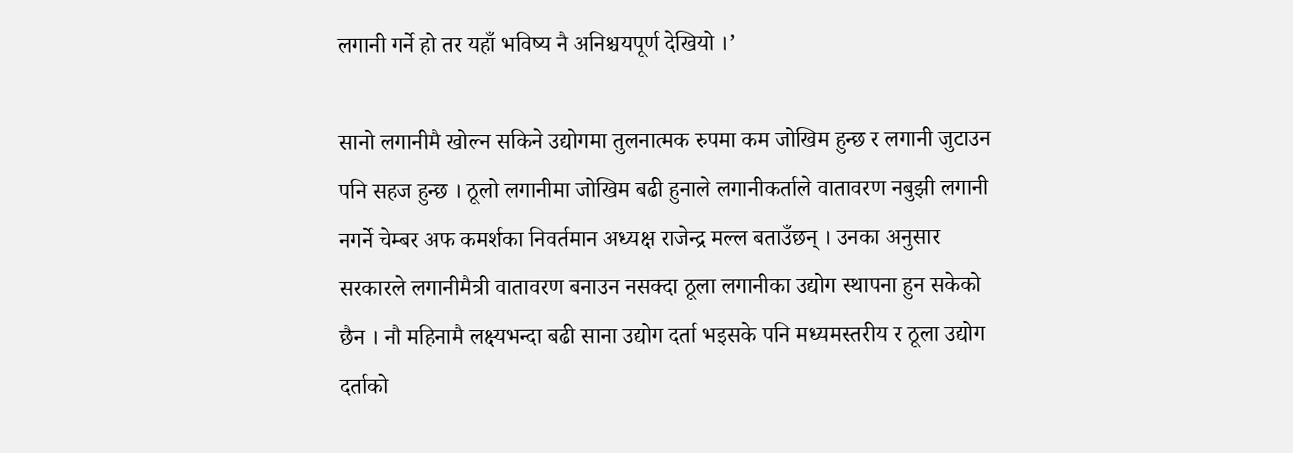लगानी गर्ने हो तर यहाँ भविष्य नै अनिश्चयपूर्ण देखियो ।’

सानो लगानीमै खोल्न सकिने उद्योगमा तुलनात्मक रुपमा कम जोखिम हुन्छ र लगानी जुटाउन पनि सहज हुन्छ । ठूलो लगानीमा जोखिम बढी हुनाले लगानीकर्ताले वातावरण नबुझी लगानी नगर्ने चेम्बर अफ कमर्शका निवर्तमान अध्यक्ष राजेन्द्र मल्ल बताउँछन् । उनका अनुसार सरकारले लगानीमैत्री वातावरण बनाउन नसक्दा ठूला लगानीका उद्योग स्थापना हुन सकेको छैन । नौ महिनामै लक्ष्यभन्दा बढी साना उद्योग दर्ता भइसके पनि मध्यमस्तरीय र ठूला उद्योग दर्ताको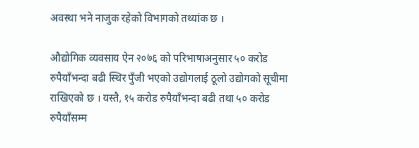अवस्था भने नाजुक रहेको विभागको तथ्यांक छ ।

औद्योगिक व्यवसाय ऐन २०७६ को परिभाषाअनुसार ५० करोड रुपैयाँभन्दा बढी स्थिर पुँजी भएको उद्योगलाई ठूलो उद्योगको सूचीमा राखिएको छ । यस्तै, १५ करोड रुपैयाँभन्दा बढी तथा ५० करोड रुपैयाँसम्म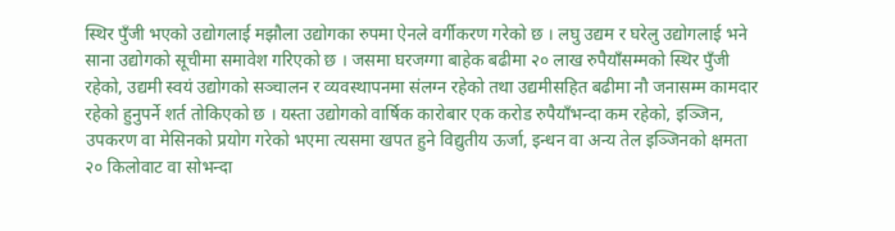स्थिर पुँजी भएको उद्योगलाई मझौला उद्योगका रुपमा ऐनले वर्गीकरण गरेको छ । लघु उद्यम र घरेलु उद्योगलाई भने साना उद्योगको सूचीमा समावेश गरिएको छ । जसमा घरजग्गा बाहेक बढीमा २० लाख रुपैयाँसम्मको स्थिर पुँजी रहेको, उद्यमी स्वयं उद्योगको सञ्चालन र व्यवस्थापनमा संलग्न रहेको तथा उद्यमीसहित बढीमा नौ जनासम्म कामदार रहेको हुनुपर्ने शर्त तोकिएको छ । यस्ता उद्योगको वार्षिक कारोबार एक करोड रुपैयाँभन्दा कम रहेको, इञ्जिन, उपकरण वा मेसिनको प्रयोग गरेको भएमा त्यसमा खपत हुने विद्युतीय ऊर्जा, इन्धन वा अन्य तेल इञ्जिनको क्षमता २० किलोवाट वा सोभन्दा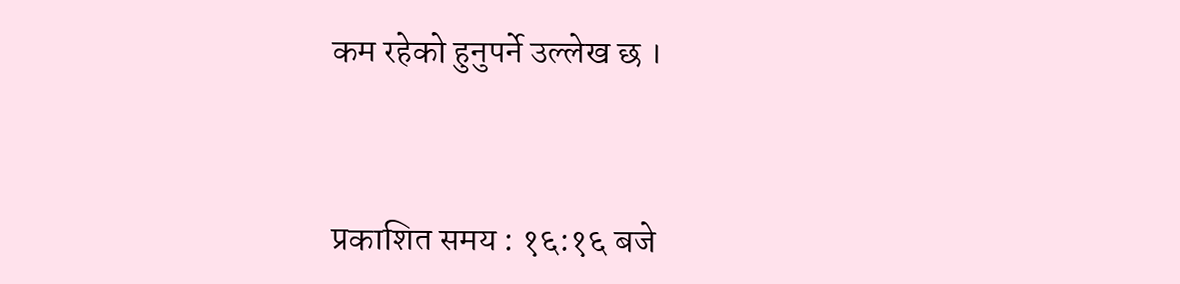कम रहेको हुनुपर्ने उल्लेख छ ।



प्रकाशित समय : १६:१६ बजे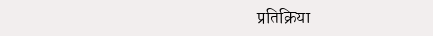प्रतिक्रिया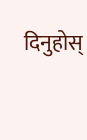दिनुहोस्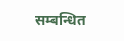सम्बन्धित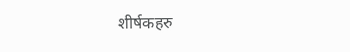शीर्षकहरु